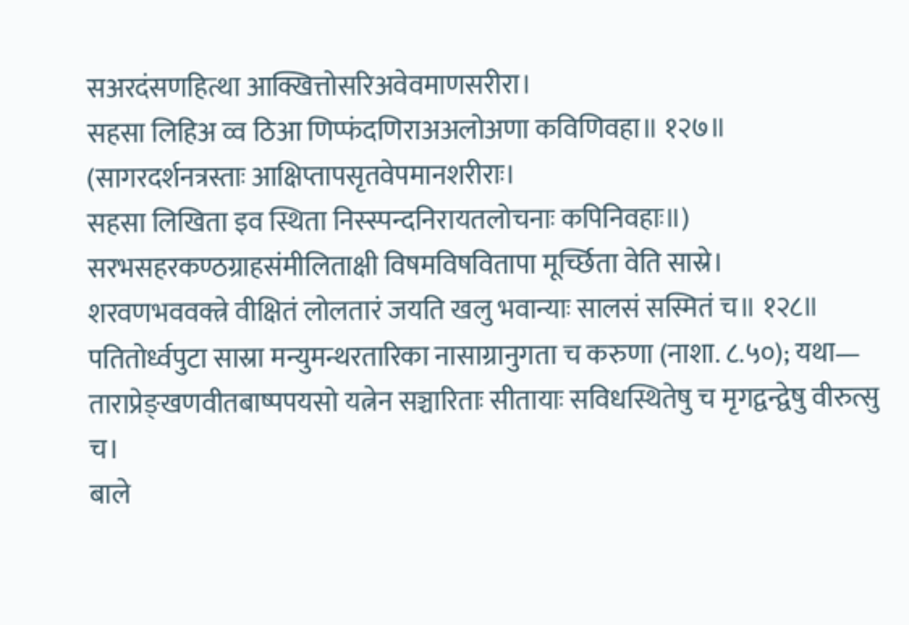सअरदंसणहित्था आक्खित्तोसरिअवेवमाणसरीरा।
सहसा लिहिअ व्व ठिआ णिप्फंदणिराअअलोअणा कविणिवहा॥ १२७॥
(सागरदर्शनत्रस्ताः आक्षिप्तापसृतवेपमानशरीराः।
सहसा लिखिता इव स्थिता निस्स्पन्दनिरायतलोचनाः कपिनिवहाः॥)
सरभसहरकण्ठग्राहसंमीलिताक्षी विषमविषवितापा मूर्च्छिता वेति सास्रे।
शरवणभववक्त्रे वीक्षितं लोलतारं जयति खलु भवान्याः सालसं सस्मितं च॥ १२८॥
पतितोर्ध्वपुटा सास्रा मन्युमन्थरतारिका नासाग्रानुगता च करुणा (नाशा. ८.५०); यथा—
ताराप्रेङ्खणवीतबाष्पपयसो यत्नेन सञ्चारिताः सीतायाः सविधस्थितेषु च मृगद्वन्द्वेषु वीरुत्सु च।
बाले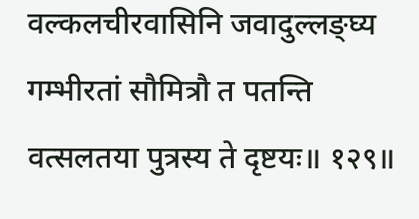वल्कलचीरवासिनि जवादुल्लङ्घ्य गम्भीरतां सौमित्रौ त पतन्ति वत्सलतया पुत्रस्य ते दृष्टयः॥ १२९॥